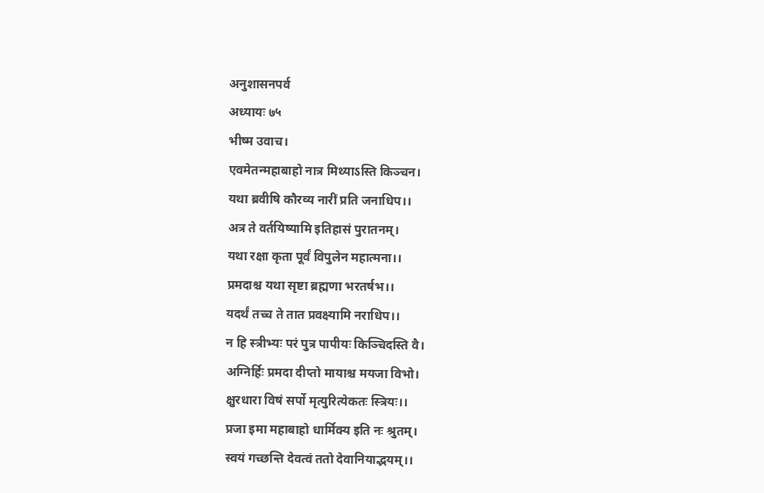अनुशासनपर्व
अध्यायः ७५
भीष्म उवाच।
एवमेतन्महाबाहो नात्र मिथ्याऽस्ति किञ्चन।
यथा ब्रवीषि कौरव्य नारीं प्रति जनाधिप।।
अत्र ते वर्तयिष्यामि इतिहासं पुरातनम्।
यथा रक्षा कृता पूर्वं विपुलेन महात्मना।।
प्रमदाश्च यथा सृष्टा ब्रह्मणा भरतर्षभ।।
यदर्थं तच्च ते तात प्रवक्ष्यामि नराधिप।।
न हि स्त्रीभ्यः परं पुत्र पापीयः किञ्चिदस्ति वै।
अग्निर्हिः प्रमदा दीप्तो मायाश्च मयजा विभो।
क्षुरधारा विषं सर्पो मृत्युरित्येकतः स्त्रियः।।
प्रजा इमा महाबाहो धार्मिक्य इति नः श्रुतम्।
स्वयं गच्छन्ति देवत्वं ततो देवानियाद्भयम्।।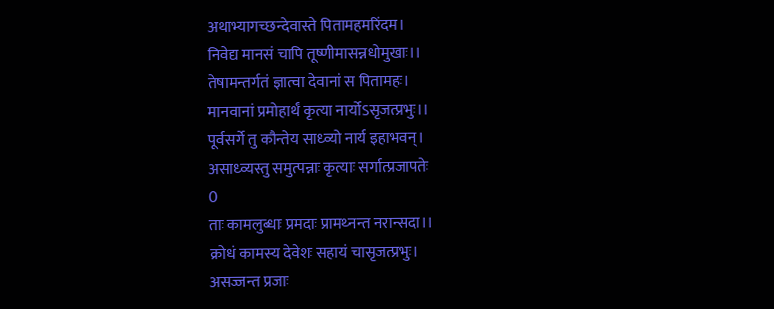अथाभ्यागच्छन्देवास्ते पितामहमरिंदम।
निवेद्य मानसं चापि तूष्णीमासन्नधोमुखाः।।
तेषामन्तर्गतं ज्ञात्वा देवानां स पितामहः।
मानवानां प्रमोहार्थं कृत्या नार्योऽसृजत्प्रभुः।।
पूर्वसर्गे तु कौन्तेय साध्व्यो नार्य इहाभवन्।
असाध्व्यस्तु समुत्पन्नाः कृत्याः सर्गात्प्रजापतेः
0
ताः कामलुब्धाः प्रमदाः प्रामथ्नन्त नरान्सदा।।
क्रोधं कामस्य देवेशः सहायं चासृजत्प्रभुः।
असज्जन्त प्रजाः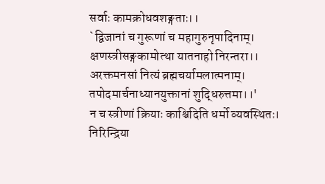सर्वाः कामक्रोधवशङ्गताः।।
`द्विजानां च गुरूणां च महागुरुनृपादिनाम्।
क्षणस्त्रीसङ्गकामोत्था यातनाहो निरन्तरा।।
अरक्तमनसां नित्यं ब्रह्मचर्यामलात्मनाम्।
तपोदमार्चनाध्यानयुक्तानां शुद्धिरुत्तमा।।'
न च स्त्रीणां क्रियाः काश्चिदिति धर्मो व्यवस्थितः।
निरिन्द्रिया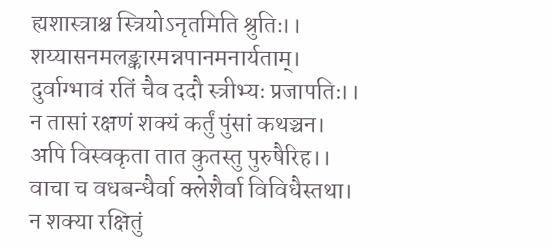ह्यशास्त्राश्च स्त्रियोऽनृतमिति श्रुतिः।।
शय्यासनमलङ्कारमन्नपानमनार्यताम्।
दुर्वाग्भावं रतिं चैव ददौ स्त्रीभ्यः प्रजापतिः।।
न तासां रक्षणं शक्यं कर्तुं पुंसां कथञ्चन।
अपि विस्वकृता तात कुतस्तु पुरुषैरिह।।
वाचा च वधबन्धैर्वा क्लेशैर्वा विविधैस्तथा।
न शक्या रक्षितुं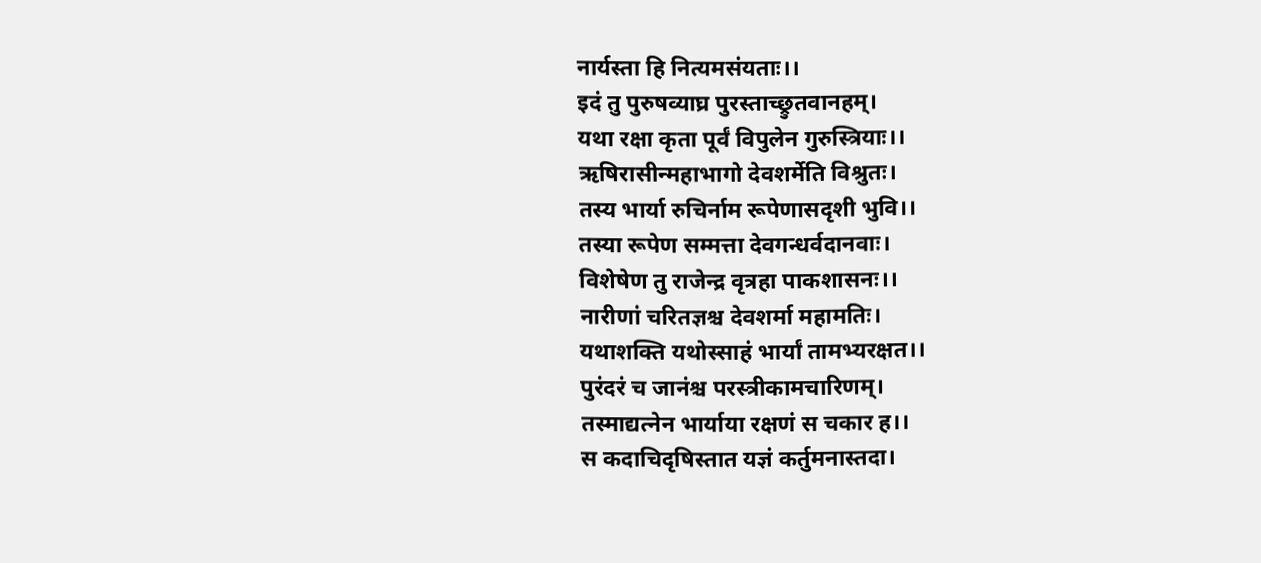नार्यस्ता हि नित्यमसंयताः।।
इदं तु पुरुषव्याघ्र पुरस्ताच्छ्रुतवानहम्।
यथा रक्षा कृता पूर्वं विपुलेन गुरुस्त्रियाः।।
ऋषिरासीन्महाभागो देवशर्मेति विश्रुतः।
तस्य भार्या रुचिर्नाम रूपेणासदृशी भुवि।।
तस्या रूपेण सम्मत्ता देवगन्धर्वदानवाः।
विशेषेण तु राजेन्द्र वृत्रहा पाकशासनः।।
नारीणां चरितज्ञश्च देवशर्मा महामतिः।
यथाशक्ति यथोस्साहं भार्यां तामभ्यरक्षत।।
पुरंदरं च जानंश्च परस्त्रीकामचारिणम्।
तस्माद्यत्नेन भार्याया रक्षणं स चकार ह।।
स कदाचिदृषिस्तात यज्ञं कर्तुमनास्तदा।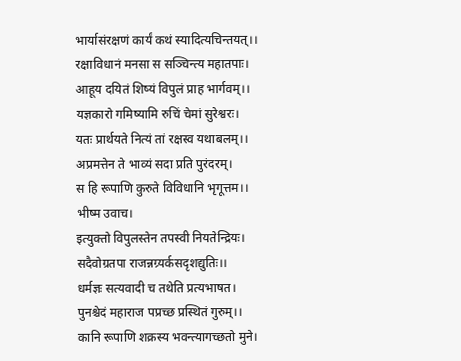भार्यासंरक्षणं कार्यं कथं स्यादित्यचिन्तयत्।।
रक्षाविधानं मनसा स सञ्चिन्त्य महातपाः।
आहूय दयितं शिष्यं विपुलं प्राह भार्गवम्।।
यज्ञकारो गमिष्यामि रुचिं चेमां सुरेश्वरः।
यतः प्रार्थयते नित्यं तां रक्षस्व यथाबलम्।।
अप्रमत्तेन ते भाव्यं सदा प्रति पुरंदरम्।
स हि रूपाणि कुरुते विविधानि भृगूत्तम।।
भीष्म उवाच।
इत्युक्तो विपुलस्तेन तपस्वी नियतेन्द्रियः।
सदैवोग्रतपा राजन्नग्र्यर्कसदृशद्युतिः।।
धर्मज्ञः सत्यवादी च तथेति प्रत्यभाषत।
पुनश्चेदं महाराज पप्रच्छ प्रस्थितं गुरुम्।।
कानि रूपाणि शक्रस्य भवन्त्यागच्छतो मुने।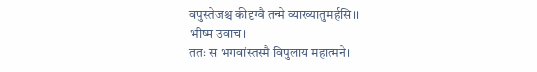वपुस्तेजश्च कीदृग्वै तन्मे व्याख्यातुमर्हसि।।
भीष्म उवाच।
ततः स भगवांस्तस्मै विपुलाय महात्मने।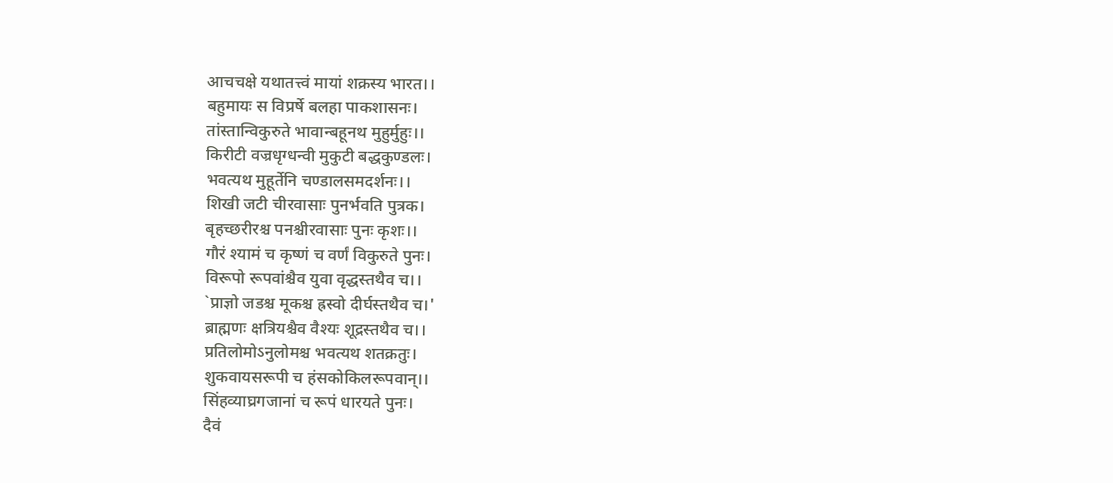आचचक्षे यथातत्त्वं मायां शक्रस्य भारत।।
बहुमायः स विप्रर्षे बलहा पाकशासनः।
तांस्तान्विकुरुते भावान्बहूनथ मुहुर्मुहुः।।
किरीटी वज्रधृग्धन्वी मुकुटी बद्धकुण्डलः।
भवत्यथ मुहूर्तेनि चण्डालसमदर्शनः।।
शिखी जटी चीरवासाः पुनर्भवति पुत्रक।
बृहच्छरीरश्च पनश्चीरवासाः पुनः कृशः।।
गौरं श्यामं च कृष्णं च वर्णं विकुरुते पुनः।
विरूपो रूपवांश्चैव युवा वृद्धस्तथैव च।।
`प्राज्ञो जडश्च मूकश्च ह्रस्वो दीर्घस्तथैव च।'
ब्राह्मणः क्षत्रियश्चैव वैश्यः शूद्रस्तथैव च।।
प्रतिलोमोऽनुलोमश्च भवत्यथ शतक्रतुः।
शुकवायसरूपी च हंसकोकिलरूपवान्।।
सिंहव्याघ्रगजानां च रूपं धारयते पुनः।
दैवं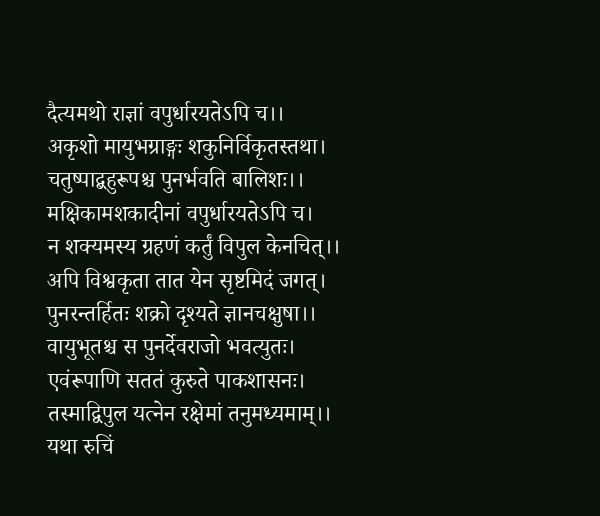दैत्यमथो राज्ञां वपुर्धारयतेऽपि च।।
अकृशो मायुभग्राङ्गः शकुनिर्विकृतस्तथा।
चतुष्पाद्बहुरूपश्च पुनर्भवति बालिशः।।
मक्षिकामशकादीनां वपुर्धारयतेऽपि च।
न शक्यमस्य ग्रहणं कर्तुं विपुल केनचित्।।
अपि विश्वकृता तात येन सृष्टमिदं जगत्।
पुनरन्तर्हितः शक्रो दृश्यते ज्ञानचक्षुषा।।
वायुभूतश्च स पुनर्देवराजो भवत्युतः।
एवंरूपाणि सततं कुरुते पाकशासनः।
तस्माद्विपुल यत्नेन रक्षेमां तनुमध्यमाम्।।
यथा रुचिं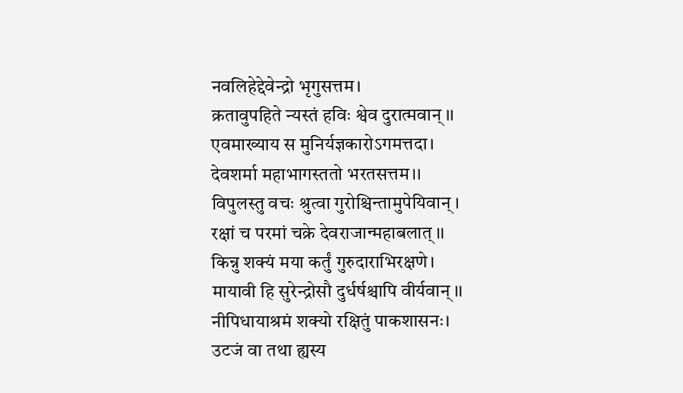नवलिहेद्देवेन्द्रो भृगुसत्तम।
क्रतावुपहिते न्यस्तं हविः श्वेव दुरात्मवान्।।
एवमाख्याय स मुनिर्यज्ञकारोऽगमत्तदा।
देवशर्मा महाभागस्ततो भरतसत्तम।।
विपुलस्तु वचः श्रुत्वा गुरोश्चिन्तामुपेयिवान्।
रक्षां च परमां चक्रे देवराजान्महाबलात्।।
किन्नु शक्यं मया कर्तुं गुरुदाराभिरक्षणे।
मायावी हि सुरेन्द्रोसौ दुर्धर्षश्चापि वीर्यवान्।।
नीपिधायाश्रमं शक्यो रक्षितुं पाकशासनः।
उटजं वा तथा ह्यस्य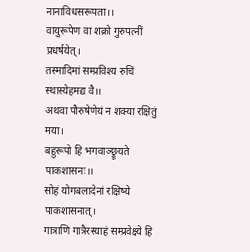नानाविधसरूपता।।
वायुरूपेण वा शक्रो गुरुपत्नीं प्रधर्षयेत्।
तस्मादिमां सम्प्रविश्य रुचिं स्थास्येहमद्य वै।।
अथवा पौरुषेणेयं न शक्या रक्षितुं मया।
बहुरूपो हि भगवाञ्छ्रूयते पाकशासनः।।
सोहं योगबलादेनां रक्षिष्ये पाकशासनात्।
गात्राणि गात्रैरस्याहं सम्प्रवेक्ष्ये हि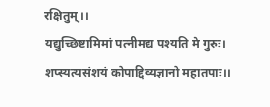रक्षितुम्।।
यद्युच्छिष्टामिमां पत्नीमद्य पश्यति मे गुरुः।
शप्स्यत्यसंशयं कोपाद्दिव्यज्ञानो महातपाः।।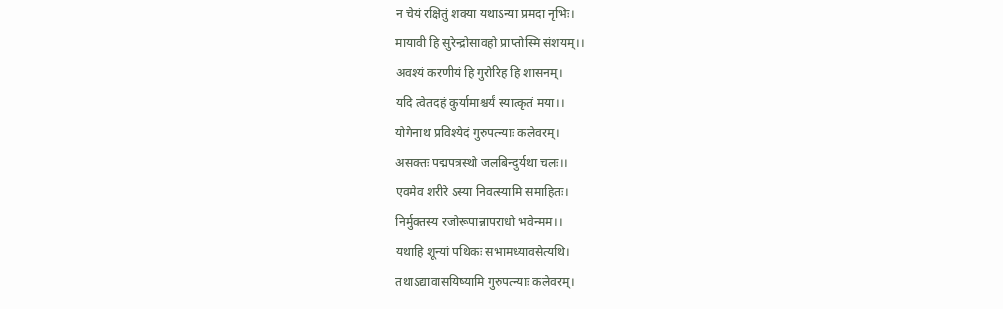न चेयं रक्षितुं शक्या यथाऽन्या प्रमदा नृभिः।
मायावी हि सुरेन्द्रोसावहो प्राप्तोस्मि संशयम्।।
अवश्यं करणीयं हि गुरोरिह हि शासनम्।
यदि त्वेतदहं कुर्यामाश्चर्यं स्यात्कृतं मया।।
योगेनाथ प्रविश्येदं गुरुपत्न्याः कलेवरम्।
असक्तः पद्मपत्रस्थो जलबिन्दुर्यथा चलः।।
एवमेव शरीरे ऽस्या निवत्स्यामि समाहितः।
निर्मुक्तस्य रजोरूपान्नापराधो भवेन्मम।।
यथाहि शून्यां पथिकः सभामध्यावसेत्यथि।
तथाऽद्यावासयिष्यामि गुरुपत्न्याः कलेवरम्।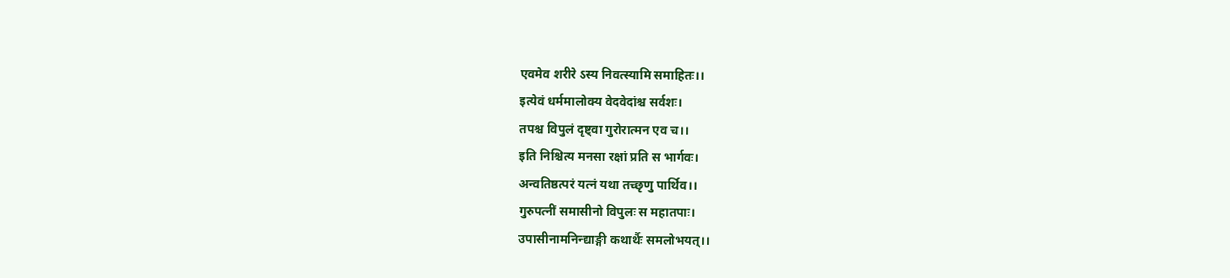एवमेव शरीरे ऽस्य निवत्स्यामि समाहितः।।
इत्येवं धर्ममालोक्य वेदवेदांश्च सर्वशः।
तपश्च विपुलं दृष्ट्वा गुरोरात्मन एव च।।
इति निश्चित्य मनसा रक्षां प्रति स भार्गवः।
अन्वतिष्ठत्परं यत्नं यथा तच्छृणु पार्थिव।।
गुरुपत्नीं समासीनो विपुलः स महातपाः।
उपासीनामनिन्द्याङ्गी कथार्थैः समलोभयत्।।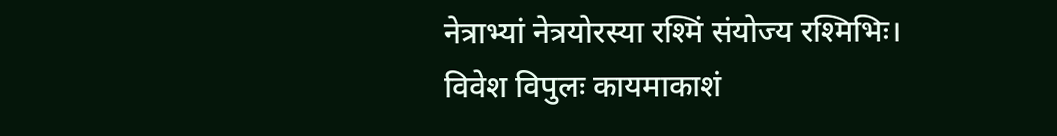नेत्राभ्यां नेत्रयोरस्या रश्मिं संयोज्य रश्मिभिः।
विवेश विपुलः कायमाकाशं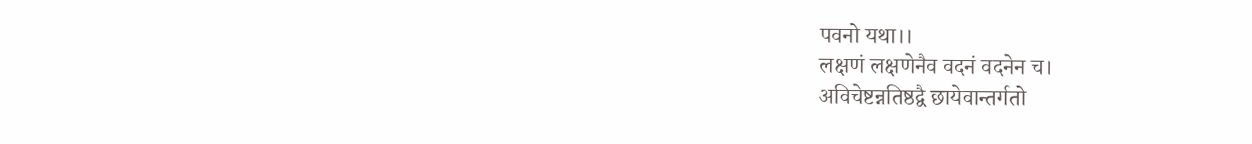पवनो यथा।।
लक्षणं लक्षणेनैव वदनं वदनेन च।
अविचेष्टन्नतिष्ठद्वै छायेवान्तर्गतो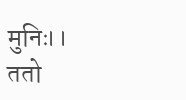मुनिः।।
ततो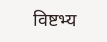विष्टभ्य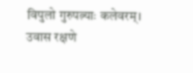विपुलो गुरुपत्न्याः कलेवरम्।
उवास रक्षणे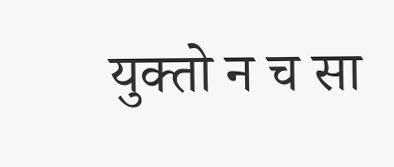युक्तो न च सा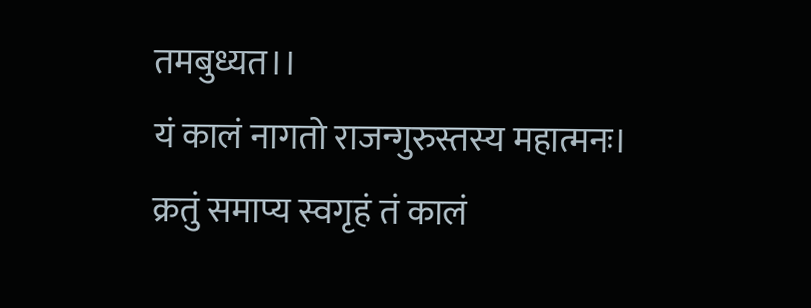तमबुध्यत।।
यं कालं नागतो राजन्गुरुस्तस्य महात्मनः।
क्रतुं समाप्य स्वगृहं तं कालं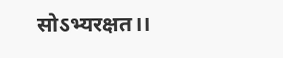सोऽभ्यरक्षत।।